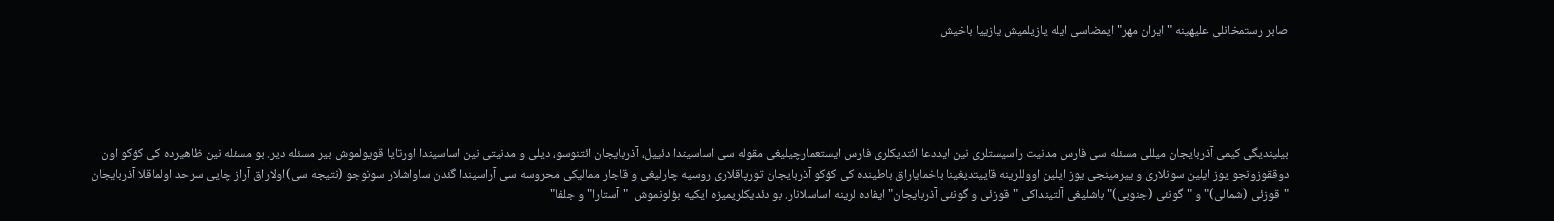صابر رستمخانلی علیهینه "ایران مهر" ایمضاسی ایله یازیلمیش یازییا باخیش





بیلیندیگی کیمی آذربایجان میللی مسئله سی فارس مدنیت راسیستلری نین ایددعا ائتدیکلری فارس ایستعمارچیلیغی مقوله سی اساسیندا دئییل، آذربایجان ائتنوسو، دیلی و مدنیتی نین اساسیندا اورتایا قویولموش بیر مسئله دیر. بو مسئله نین ظاهیرده کی کؤکو اون دوققوزونجو یوز ایلین سونلاری و ییرمینجی یوز ایلین اووللرینه قاییتدیغینا باخمایاراق باطینده کی کؤکو آذربایجان تورپاقلاری روسیه چارلیغی و قاجار ممالیکی محروسه سی آراسیندا گئدن ساواشلار سونوجو (نتیجه سی)اولاراق آراز چایی سرحد اولماقلا آذربایجان "قوزئی (شمالی)" و "گونئی (جنوبی)" باشلیغی آلتینداکی "قوزئی و گونئی آذربایجان" ایفاده لرینه اساسلانار. بو دئدیکلریمیزه ایکیه بؤلونموش  "آستارا" و جلفا"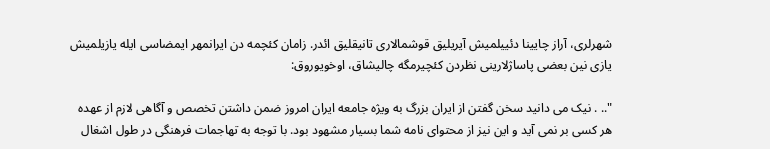شهرلری، آراز چایینا دئییلمیش آیریلیق قوشمالاری تانیقلیق ائدر. زامان کئچمه دن ایرانمهر ایمضاسی ایله یازیلمیش یازی نین بعضی پاساژلارینی نظردن کئچیرمگه چالیشاق، اوخویوروق:

".. . نیک می دانید سخن گفتن از ایران بزرگ به ویژه جامعه ایران امروز ضمن داشتن تخصص و آگاهی لازم از عهده هر کسی بر نمی آید و این نیز از محتوای نامه شما بسیار مشهود بود. با توجه به تهاجمات فرهنگی در طول اشغال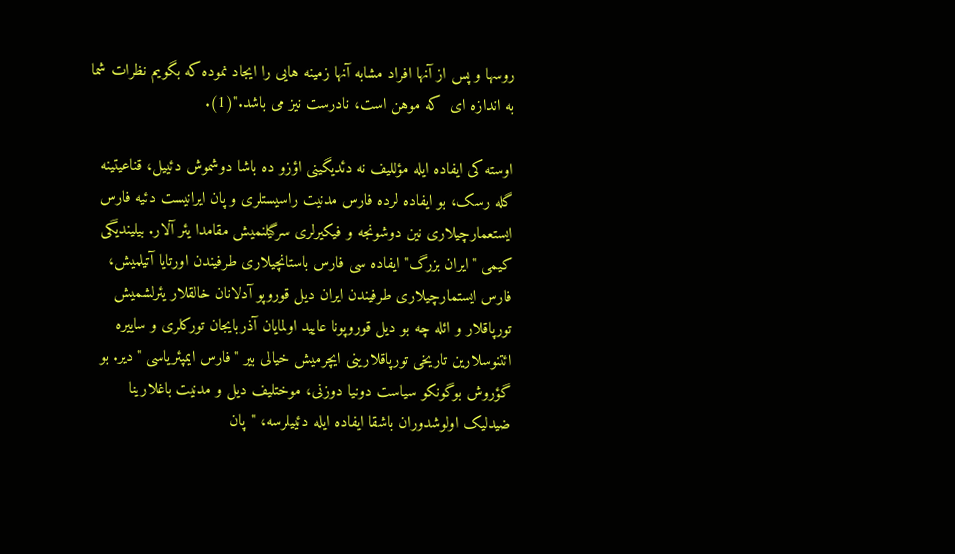روسها و پس از آنها افراد مشابه آنها زمینه هایی را ایجاد نموده که بگویم نظرات شما به اندازه ای  كه موهن است، نادرست نیز می باشد."(1).

اوسته کی ایفاده ایله مؤللیف نه دئدیگینی اؤزو ده باشا دوشموش دئییل، قناعیتینه گله رسک، بو ایفاده لرده فارس مدنیت راسیستلری و پان ایرانیست دئیه فارس ایستعمارچیلاری نین دوشونجه و فیکیرلری سرگیلنمیش مقامدا یئر آلار. بیلیندیگی کیمی "ایران بزرگ" ایفاده سی فارس باستانچیلاری طرفیندن اورتایا آتیلمیش، فارس ایستمارچیلاری طرفیندن ایران دیل قوروپو آدلانان خالقلار یئرلشمیش تورپاقلار و ائله چه بو دیل قوروپونا عایید اولمایان آذربایجان تورکلری و ساییره ائتنوسلارین تاریخی تورپاقلارینی ایچرمیش خیالی بیر "فارس ایمپئریاسی "دیر. بو گؤروش بوگونکو سیاست دونیا دوزنی، موختلیف دیل و مدنیت باغلارینا ضیدلیک اولوشدوران باشقا ایفاده ایله دئییلرسه، "پان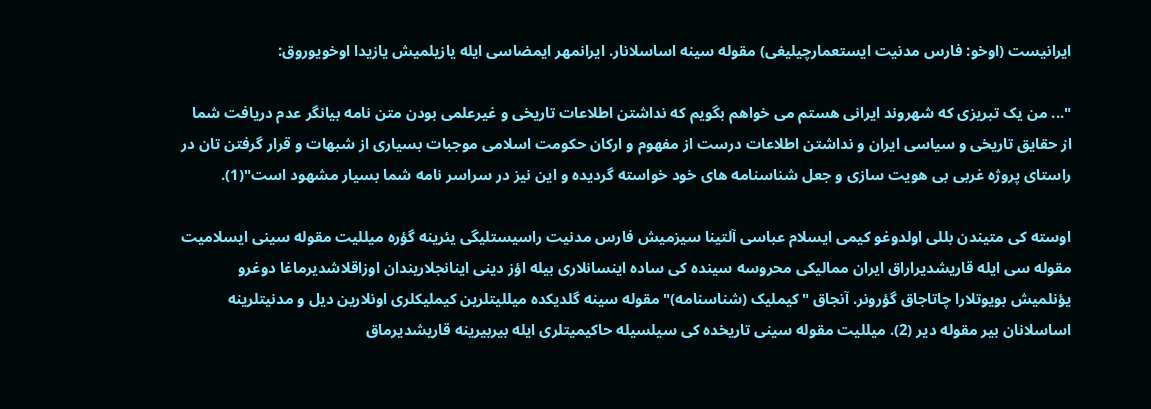ایرانیست (اوخو: فارس مدنیت ایستعمارچیلیغی) مقوله سینه اساسلانار. ایرانمهر ایمضاسی ایله یازیلمیش یازیدا اوخویوروق:

"... من یک تبریزی که شهروند ایرانی هستم می خواهم بگویم که نداشتن اطلاعات تاریخی و غیرعلمی بودن متن نامه بیانگر عدم دریافت شما از حقایق تاریخی و سیاسی ایران و نداشتن اطلاعات درست از مفهوم و ارکان حکومت اسلامی موجبات بسیاری از شبهات و قرار گرفتن تان در راستای پروژه غربی بی هویت سازی و جعل شناسنامه های خود خواسته گردیده و این نیز در سراسر نامه شما بسیار مشهود است"(1).

اوسته کی متیندن بللی اولدوغو کیمی ایسلام عباسی آلتینا سیزمیش فارس مدنیت راسیستلیگی یئرینه گؤره میللیت مقوله سینی ایسلامیت مقوله سی ایله قاریشدیراراق ایران ممالیکی محروسه سینده کی ساده اینسانلاری بیله اؤز دینی اینانجلاریندان اوزاقلاشدیرماغا دوغرو یؤنلمیش بویوتلارا چاتاجاق گؤرونر. آنجاق "کیملیک (شناسنامه)" مقوله سینه گلدیکده میللیتلرین کیملیکلری اونلارین دیل و مدنیتلرینه اساسلانان بیر مقوله دیر (2). میللیت مقوله سینی تاریخده کی سیلسیله حاکیمیتلری ایله بیربیرینه قاریشدیرماق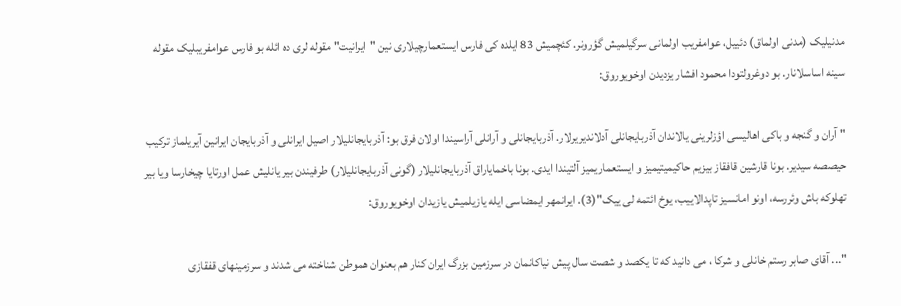مدنیلیک (مدنی اولماق) دئییل، عوامفریب اولمانی سرگیلمیش گؤرونر. کئچمیش 83 ایلده کی فارس ایستعمارچیلاری نین "ایرانیت" مقوله لری ده ائله بو فارس عوامفریبلیک مقوله سینه اساسلانار. بو دوغرولتودا محمود افشار یزدیدن اوخویوروق:

" آران و گنجه و باکی اهالیسی اؤزلرینی یالاندان آذربایجانلی آدلاندیریرلار. آذربایجانلی و آرانلی آراسیندا اولان فرق بو: آذربایجانلیلار اصیل ایرانلی و آذربایجان ایرانین آیریلماز ترکیب حیصصه سیدیر. بونا قارشین قافقاز بیزیم حاکیمیتیمیز و ایستعماریمیز آلتیندا ایدی. بونا باخمایاراق آذربایجانلیلار (گونی آذربایجانلیلار) طرفیندن بیر یانلیش عمل اورتایا چیخارسا ویا بیر تهلوکه باش وئررسه، اونو امانسیز تاپدالاییب، یوخ ائتمه لی ییک"(3). ایرانمهر ایمضاسی ایله یازیلمیش یازیدان اوخویوروق:

"... آقای صابر رستم خانلی و شرکا ، می دانید که تا یکصد و شصت سال پیش نیاکانمان در سرزمین بزرگ ایران کنار هم بعنوان هموطن شناخته می شدند و سرزمینهای قفقازی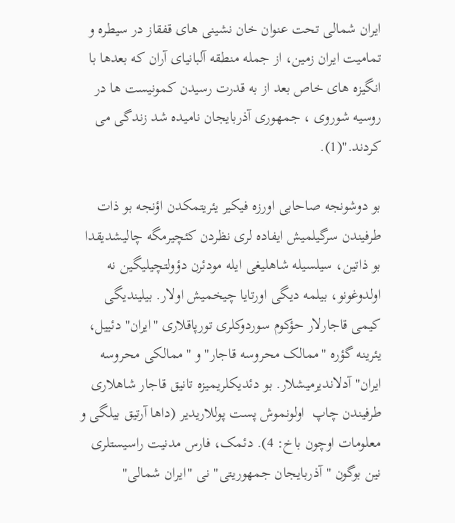ایران شمالی تحت عنوان خان نشینی های قفقاز در سیطره و تمامیت ایران زمین، از جمله منطقه آلبانیای آران که بعدها با انگیزه های خاص بعد از به قدرت رسیدن کمونیست ها در روسیه شوروی ، جمهوری آذربایجان نامیده شد زندگی می کردند."(1).

بو دوشونجه صاحابی اورزه فیکیر یئریتمکدن اؤنجه بو ذات طرفیندن سرگیلمیش ایفاده لری نظردن کئچیرمگه چالیشدیقدا بو ذاتین، سیلسیله شاهلیغی ایله مودئرن دؤولتچیلیگین نه اولدوغونو، بیلمه دیگی اورتایا چیخمیش اولار. بیلیندیگی کیمی قاجارلار حؤکوم سوردوکلری تورپاقلاری "ایران" دئییل، یئرینه گؤره "ممالک محروسه قاجار" و "ممالکی محروسه ایران" آدلاندیرمیشلار. بو دئدیکلریمیزه تانیق قاجار شاهلاری طرفیندن چاپ  اولونموش پست پوللاریدیر (داها آرتیق بیلگی و معلومات اوچون باخ: 4). دئمک، فارس مدنیت راسیستلری نین بوگون "آذربایجان جمهوریتی" نی "ایران شمالی"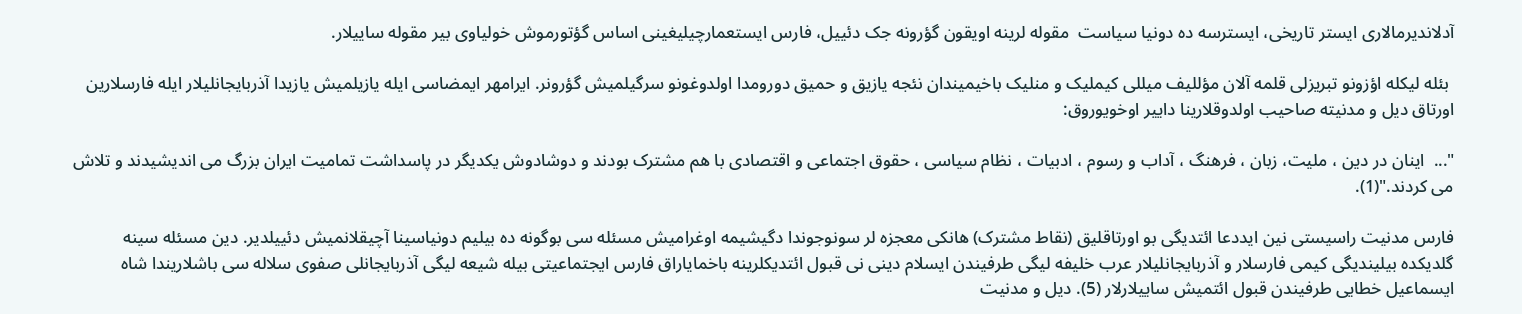آدلاندیرمالاری ایستر تاریخی، ایسترسه ده دونیا سیاست  مقوله لرینه اویقون گؤرونه جک دئییل، فارس ایستعمارچیلیغینی اساس گؤتورموش خولیاوی بیر مقوله ساییلار.

 بئله لیکله اؤزونو تبریزلی قلمه آلان مؤللیف میللی کیملیک و منلیک باخیمیندان نئجه یازیق و حمیق دورومدا اولدوغونو سرگیلمیش گؤرونر. ایرامهر ایمضاسی ایله یازیلمیش یازیدا آذربایجانلیلار ایله فارسلارین اورتاق دیل و مدنیته صاحیب اولدوقلارینا داییر اوخویوروق:

"...  اینان در دین ، ملیت، زبان ، فرهنگ ، آداب و رسوم ، ادبیات ، نظام سیاسی ، حقوق اجتماعی و اقتصادی با هم مشترک بودند و دوشادوش یکدیگر در پاسداشت تمامیت ایران بزرگ می اندیشیدند و تلاش می کردند."(1).

فارس مدنیت راسیستی نین ایددعا ائتدیگی بو اورتاقلیق (نقاط مشترک) هانکی معجزه لر سونوجوندا دگیشیمه اوغرامیش مسئله سی بوگونه ده بیلیم دونیاسینا آچیقلانمیش دئییلدیر. دین مسئله سینه گلدیکده بیلیندیگی کیمی فارسلار و آذربایجانلیلار عرب خلیفه لیگی طرفیندن ایسلام دینی نی قبول ائتدیکلرینه باخمایاراق فارس ایجتماعیتی بیله شیعه لیگی آذربایجانلی صفوی سلاله سی باشلاریندا شاه ایسماعیل خطایی طرفیندن قبول ائتمیش ساییلارلار (5). دیل و مدنیت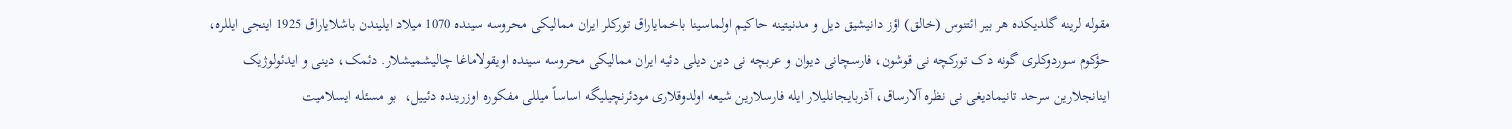مقوله لرینه گلدیکده هر بیر ائتنوس (خالق) اؤز دانیشیق دیل و مدنیتینه حاکیم اولماسینا باخمایاراق تورکلر ایران ممالیکی محروسه سینده 1070 میلاد ایلیندن باشلایاراق 1925 اینجی ایللره، حؤکوم سوردوکلری گونه دک تورکچه نی قوشون، فارسچانی دیوان و عربچه نی دین دیلی دئیه ایران ممالیکی محروسه سینده اویقولاماغا چالیشمیشلار. دئمک، دینی و ایدئولوژیک اینانجلارین سرحد تانیمادیغی نی نظره آلارساق، آذربایجانلیلار ایله فارسلارین شیعه اولدوقلاری مودئرنچیلیگه اساساً میللی مفکوره اوزرینده دئییل،  بو مسئله ایسلامیت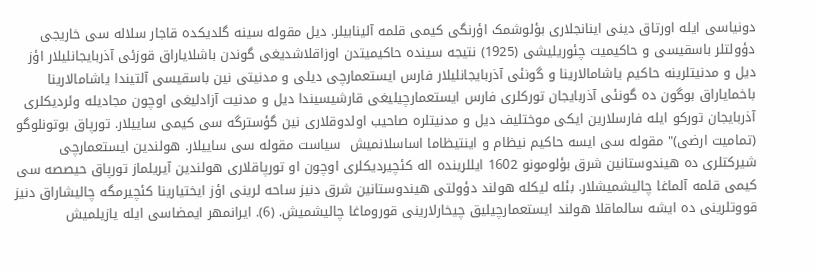دونیاسی ایله اورتاق دینی اینانجلاری بؤلوشمک اؤرنگی کیمی قلمه آلینابیلر. دیل مقوله سینه گلدیکده قاجار سلاله سی خاریجی دؤولتلر باسقیسی و حاکیمیت چئوریلیشی (1925) نتیجه سینده حاکیمیتدن اوزاقلاشدیغی گوندن باشلایاراق قوزئی آذربایجانلیلار اؤز دیل و مدنیتلرینه حاکیم یاشامالارینا و گونئی آذربایجانلیلار فارس ایستعمارچی دیلی و مدنیتی نین باسقیسی آلتیندا یاشامالارینا باخمایاراق بوگون ده گونئی آذربایجان تورکلری فارس ایستعمارچیلیغی قارشیسیندا دیل و مدنیت آزادلیغی اوچون مجادیله وئردیکلری آذربایجان تورکو ایله فارسلارین ایکی موختلیف دیل و مدنیتلره صاحیب اولدوقلاری نین گؤسترگه سی کیمی ساییلار. تورپاق بوتونلوگو (تمامیت ارضی)" مقوله سی ایسه حاکیم نیظام و اینتیظاما اساسلانمیش  سیاست مقوله سی ساییلار. هولندین ایستعمارچی شیرکتلری ده هیندوستانین شرق بؤلومونو 1602 ایللرینده اله کئچیردیکلری اوچون او تورپاقلاری هولندین آیریلماز تورپاق حیصصه سی کیمی قلمه آلماغا چالیشمیشلار. بئله لیکله هولند دؤولتی هیندوستانین شرق دنیز ساحه لرینی اؤز ایختیارینا کئچیرمگه چالیشاراق دنیز قووتلرینی ده ایشه سالماقلا هولند ایستعمارچیلیق چیخارلارینی قوروماغا چالیشمیش. (6). ایرانمهر ایمضاسی ایله یازیلمیش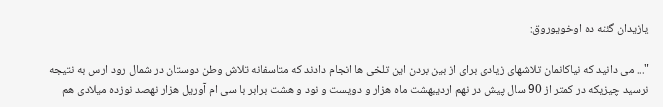یازیدان گئنه ده اوخویوروق:

"... می دانید که نیاکانمان تلاشهای زیادی برای از بین بردن این تلخی ها انجام دادند که متاسفانه تلاش وطن دوستان در شمال رود ارس به نتیجه نرسید چیزیکه در کمتر از 90 سال پیش در نهم اردیبهشت ماه هزار و دویست و نود و هشت برابر با سی ام آوریل هزار نهصد نوزده میلادی هم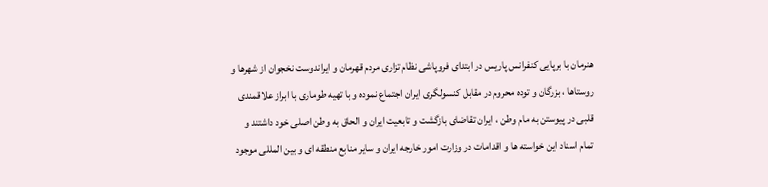هنرمان با برپایی کنفرانس پاریس در ابتدای فروپاشی نظام تزاری مردم قهرمان و ایراندوست نخجوان از شهرها و روستاها ، بزرگان و توده محروم در مقابل کنسولگری ایران اجتماع نموده و با تهیه طوماری با ابراز علاقمندی قلبی در پیوستن به مام وطن ، ایران تقاضای بازگشت و تابعیت ایران و الحاق به وطن اصلی خود داشتند و تمام اسناد این خواسته ها و اقدامات در وزارت امور خارجه ایران و سایر منابع منطقه ای و بین المللی موجود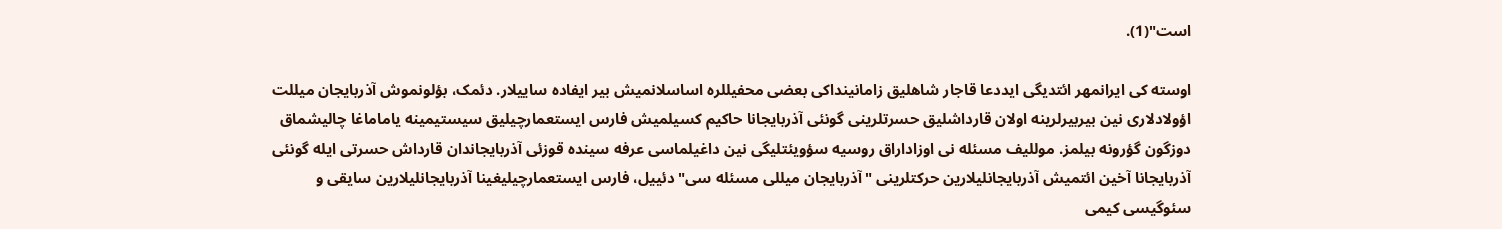است"(1).

اوسته کی ایرانمهر ائتدیگی ایددعا قاجار شاهلیق زامانینداکی بعضی محفیللره اساسلانمیش بیر ایفاده ساییلار. دئمک، بؤلونموش آذربایجان میللت اؤولادلاری نین بیربیرلرینه اولان قارداشلیق حسرتلرینی گونئی آذربایجانا حاکیم کسیلمیش فارس ایستعمارچیلیق سیستیمینه یاماماغا چالیشماق دوزگون گؤرونه بیلمز. موللیف مسئله نی اوزاداراق روسیه سؤویئتلیگی نین داغیلماسی عرفه سینده قوزئی آذربایجاندان قارداش حسرتی ایله گونئی آذربایجانا آخین ائتمیش آذربایجانلیلارین حرکتلرینی "آذربایجان میللی مسئله سی" دئییل، فارس ایستعمارچیلیغینا آذربایجانلیلارین سایقی و سئوگیسی کیمی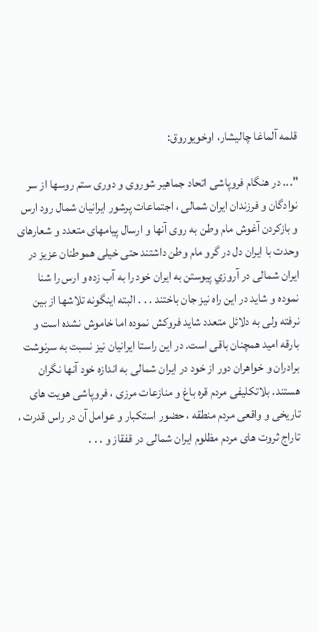قلمه آلماغا چالیشار، اوخویوروق:

"... در هنگام فروپاشی اتحاد جماهیر شوروی و دوری ستم روسها از سر نوادگان و فرزندان ایران شمالی ، اجتماعات پرشور ایرانیان شمال رود ارس و بازکردن آغوش مام وطن به روی آنها و ارسال پیامهای متعدد و شعارهای وحدت با ایران دل در گرو مام وطن داشتند حتی خیلی هموطنان عزیز در ایران شمالی در آروزي پیوستن به ایران خود را به آب زده و ارس را شنا نموده و شاید در این راه نیز جان باختند . . . البته اینگونه تلاشها از بین نرفته ولی به دلائل متعدد شاید فروکش نموده اما خاموش نشده است و بارقه امید همچنان باقی است. در این راستا ایرانیان نیز نسبت به سرنوشت برادران و خواهران دور از خود در ایران شمالی به اندازه خود آنها نگران هستند. بلاتکلیفی مردم قره باغ و منازعات مرزی ، فروپاشی هویت های تاریخی و واقعی مردم منطقه ، حضور استکبار و عوامل آن در راس قدرت ، تاراج ثروت های مردم مظلوم ایران شمالی در قفقاز و . . .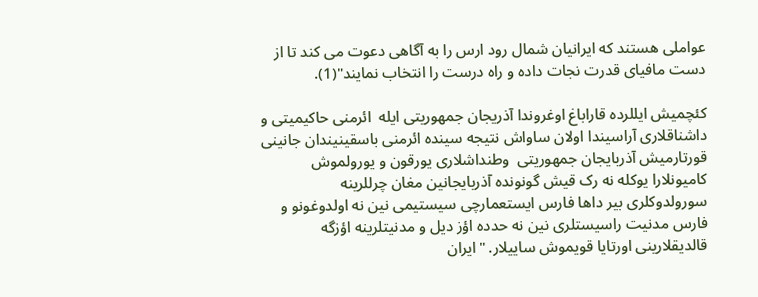عواملی هستند که ایرانیان شمال رود ارس را به آگاهی دعوت می کند تا از دست مافیای قدرت نجات داده و راه درست را انتخاب نمایند"(1).

کئچمیش ایللرده قاراباغ اوغروندا آذریجان جمهوریتی ایله  ائرمنی حاکیمیتی و داشناقلاری آراسیندا اولان ساواش نتیجه سینده ائرمنی باسقینیندان جانینی قورتارمیش آذربایجان جمهوریتی  وطنداشلاری یورقون و یورولموش کامیونلارا یوکله نه رک قیش گونونده آذربایجانین مغان چرللرینه سورولدوکلری بیر داها فارس ایستعمارچی سیستیمی نین نه اولدوغونو و فارس مدنیت راسیستلری نین نه حدده اؤز دیل و مدنیتلرینه اؤزگه قالدیقلارینی اورتایا قویموش ساییلار. "ایران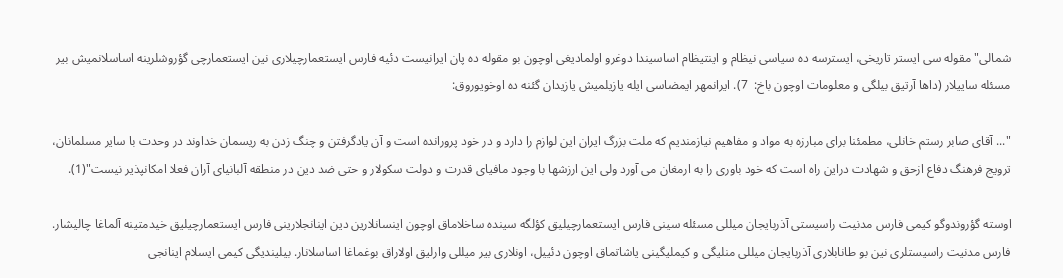شمالی" مقوله سی ایستر تاریخی، ایسترسه ده سیاسی نیظام و اینتیظام اساسیندا دوغرو اولمادیغی اوچون بو مقوله ده پان ایرانیست دئیه فارس ایستعمارچیلاری نین ایستعمارچی گؤروشلرینه اساسلانمیش بیر مسئله ساییلار (داها آرتیق بیلگی و معلومات اوچون باخ:  7). ایرانمهر ایمضاسی ایله یازیلمیش یازیدان گئنه ده اوخویوروق:

"... آقای صابر رستم خانلی، مطمئنا برای مبارزه به مواد و مفاهیم نیازمندیم که ملت بزرگ ایران این لوازم را دارد و در خود پرورانده است و آن یادگرفتن و چنگ زدن به ریسمان خداوند در وحدت با سایر مسلمانان، ترویج فرهنگ دفاع ازحق و شهادت دراين راه است که خود باوری را به ارمغان می آورد ولی این ارزشها با وجود مافیای قدرت و دولت سکولار و حتی ضد دین در منطقه آلبانیای آران فعلا امکانپذیر نیست"(1).

اوسته گؤروندوگو کیمی فارس مدنیت راسیستی آذربایجان میللی مسئله سینی فارس ایستعمارچیلیق کؤلگه سینده ساخلاماق اوچون اینسانلارین دین اینانجلارینی فارس ایستعمارچیلیق خیدمتینه آلماغا چالیشار. فارس مدنیت راسیستلری نین بو طانابلاری آذربایجان میللی منلیگی و کیملیگینی یاشاتماق اوچون دئییل، اونلاری بیر میللی وارلیق اولاراق بوغماغا اساسلانار. بیلیندیگی کیمی ایسلام اینانجی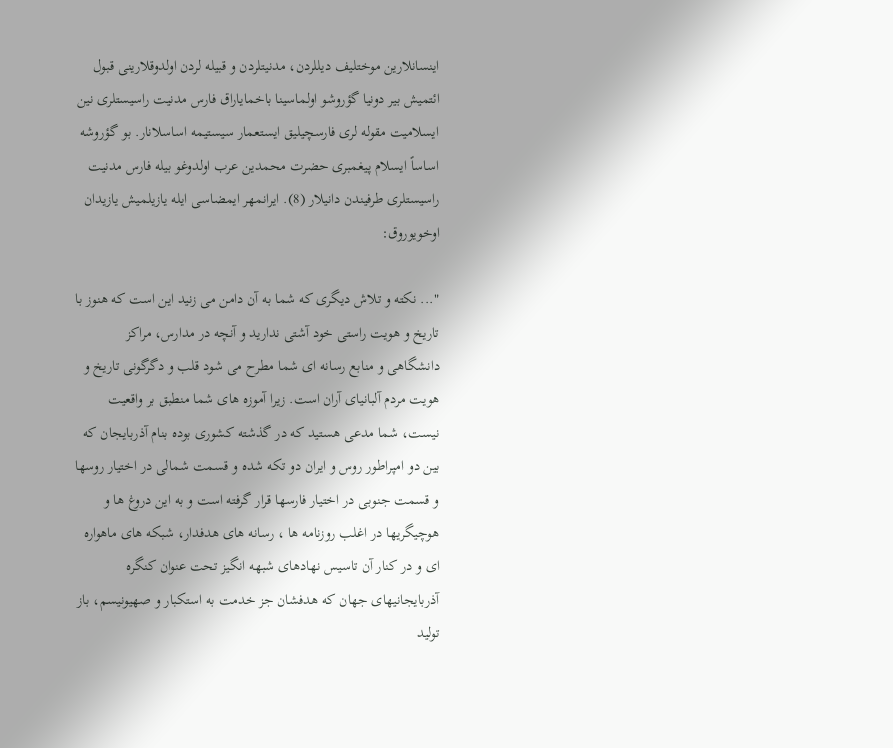اینسانلارین موختلیف دیللردن، مدنیتلردن و قبیله لردن اولدوقلارینی قبول ائتمیش بیر دونیا گؤروشو اولماسینا باخمایاراق فارس مدنیت راسیستلری نین ایسلامیت مقوله لری فارسچیلیق ایستعمار سیستیمه اساسلانار. بو گؤروشه اساساً ایسلام پیغمبری حضرت محمدین عرب اولدوغو بیله فارس مدنیت راسیستلری طرفیندن دانیلار (8). ایرانمهر ایمضاسی ایله یازیلمیش یازیدان اوخویوروق:

"... نکته و تلاش دیگری که شما به آن دامن می زنید این است که هنوز با تاریخ و هویت راستی خود آشتی ندارید و آنچه در مدارس، مراکز دانشگاهی و منابع رسانه ای شما مطرح می شود قلب و دگرگونی تاریخ و هویت مردم آلبانیای آران است. زیرا آموزه های شما منطبق بر واقعیت نیست، شما مدعی هستید که در گذشته کشوری بوده بنام آذربایجان که بین دو امپراطور روس و ایران دو تکه شده و قسمت شمالی در اختیار روسها و قسمت جنوبی در اختیار فارسها قرار گرفته است و به این دروغ ها و هوچیگریها در اغلب روزنامه ها ، رسانه های هدفدار، شبکه های ماهواره ای و در کنار آن تاسیس نهادهای شبهه انگیز تحت عنوان کنگره آذربایجانیهای جهان که هدفشان جز خدمت به استکبار و صهیونیسم، باز تولید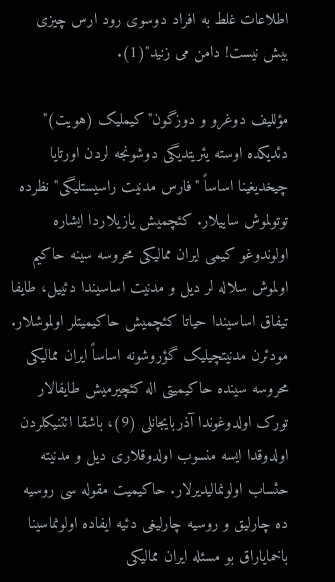اطلاعات غلط به افراد دوسوی رود ارس چیزی بیش نیست! دامن می زنید"(1).

مؤللیف دوغرو و دوزگون"کیملیک (هویت)" دئدیکده اوسته یئریتدیگی دوشونجه لردن اورتایا چیخدیغینا اساساً "فارس مدنیت راسیستلیگی" نظرده توتولموش ساییلار. کئچمیش یازیلاردا ایشاره اولوندوغو کیمی ایران ممالیکی محروسه سینه حاکیم اولموش سلاله لر دیل و مدنیت اساسیندا دئییل، طایفا تیفاق اساسیندا حیاتا کئچمیش حاکیمیتلر اولموشلار. مودئرن مدنیتچیلیک گؤروشونه اساساً ایران ممالیکی محروسه سینده حاکیمیتی اله کئچیرمیش طایفالار تورک اولدوغوندا آذربایجانلی (9)، باشقا ائتنیکلردن اولدوقدا ایسه منسوب اولدوقلاری دیل و مدنیته حئساب اولونمالیدیرلار. حاکیمیت مقوله سی روسیه ده چارلیق و روسیه چارلیغی دئیه ایفاده اولونماسینا باخمایاراق بو مسئله ایران ممالیکی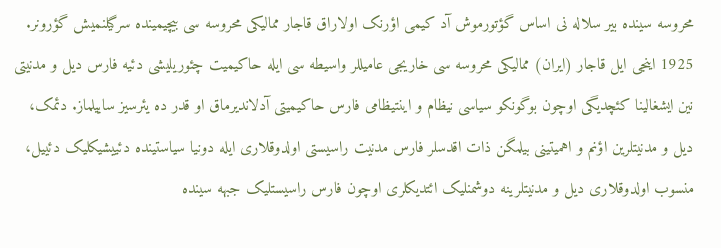محروسه سینده بیر سلاله نی اساس گؤتورموش آد کیمی اؤرنک اولاراق قاجار ممالیکی محروسه سی بیچیمینده سرگیلنمیش گؤرونر. 1925 اینجی ایل قاجار (ایران) ممالیکی محروسه سی خاریجی عامیللر واسیطه سی ایله حاکیمیت چئوریلیشی دئیه فارس دیل و مدنیتی نین ایشغالینا کئچدیگی اوچون بوگونکو سیاسی نیظام و اینتیظامی فارس حاکیمیتی آدلاندیرماق او قدر ده یئرسیز ساییلماز. دئمک، دیل و مدنیتلرین اؤنم و اهمیتینی بیلمگن ذات اقدسلر فارس مدنیت راسیستی اولدوقلاری ایله دونیا سیاستینده دئییشیکلیک دئییل، منسوب اولدوقلاری دیل و مدنیتلرینه دوشمنلیک ائتدیکلری اوچون فارس راسیستلیک جبهه سینده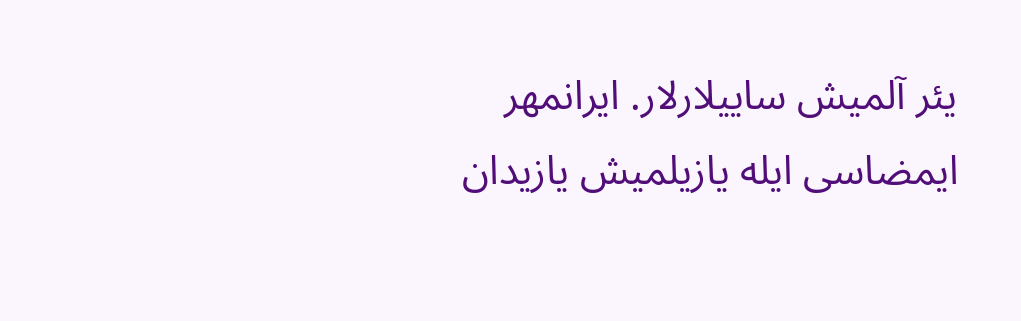یئر آلمیش ساییلارلار. ایرانمهر ایمضاسی ایله یازیلمیش یازیدان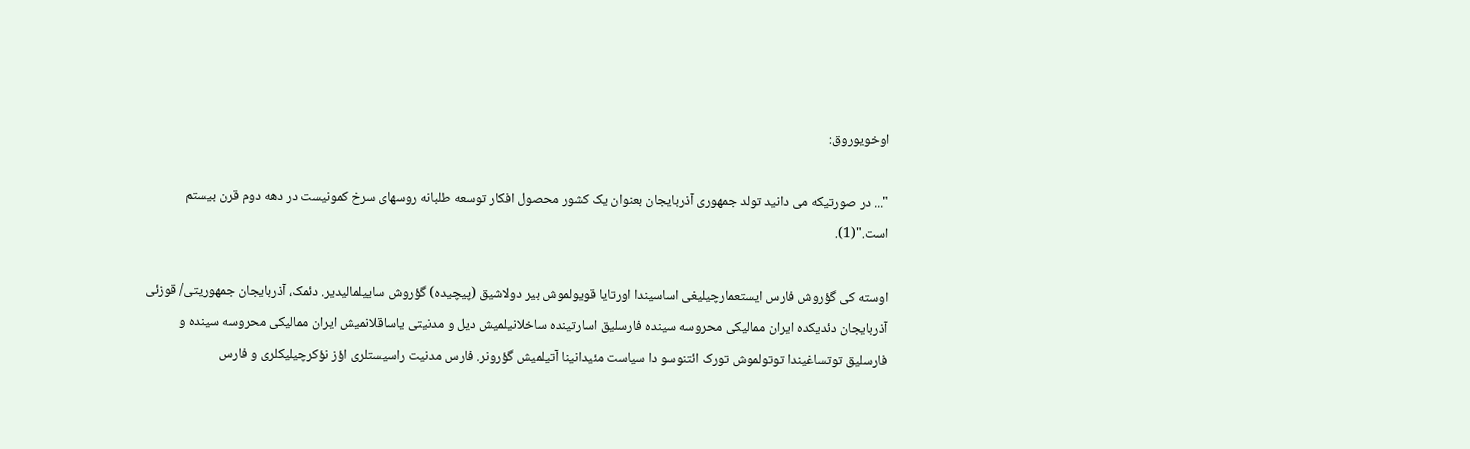اوخویوروق:

"... در صورتیکه می دانید تولد جمهوری آذربایجان بعنوان یک کشور محصول افکار توسعه طلبانه روسهای سرخ کمونیست در دهه دوم قرن بیستم است."(1).

اوسته کی گؤروش فارس ایستعمارچیلیغی اساسیندا اورتایا قویولموش بیر دولاشیق (پیچیده) گؤروش ساییلمالیدیر. دئمک، آذربایجان جمهوریتی/ قوزئی آذربایجان دئدیکده ایران ممالیکی محروسه سینده فارسلیق اسارتینده ساخلانیلمیش دیل و مدنیتی یاساقلانمیش ایران ممالیکی محروسه سینده و فارسلیق توتساغیندا توتولموش تورک ائتنوسو دا سیاست مئیدانینا آتیلمیش گؤرونر. فارس مدنیت راسیستلری اؤز نؤکرچیلیکلری و فارس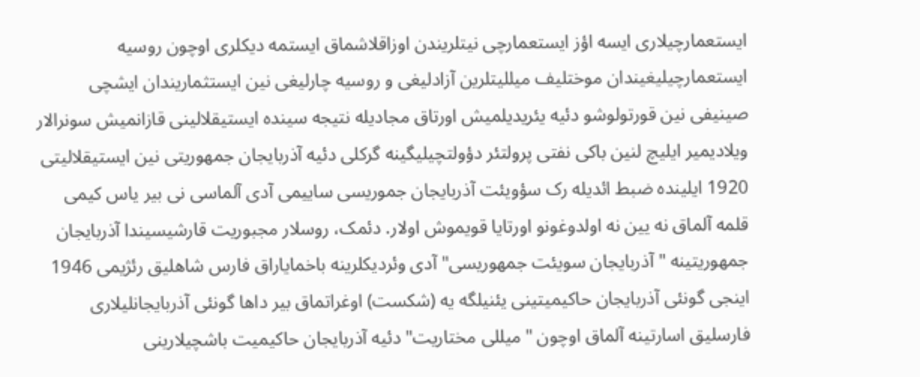ایستعمارچیلاری ایسه اؤز ایستعمارچی نیتلریندن اوزاقلاشماق ایستمه دیکلری اوچون روسیه ایستعمارچیلیغیندان موختلیف میللیتلرین آزادلیغی و روسیه چارلیغی نین ایستثماریندان ایشچی صینیفی نین قورتولوشو دئیه یئریدیلمیش اورتاق مجادیله نتیجه سینده ایستیقلالینی قازانمیش سونرالار ویلادیمیر ایلیچ لنین باکی نفتی پرولتئر دؤولتچیلیگینه گرکلی دئیه آذربایجان جمهوریتی نین ایستیقلالیتی 1920 ایلینده ضبط ائدیله رک سؤویئت آذربایجان جموریسی ساییمی آدی آلماسی نی بیر یاس کیمی قلمه آلماق نه یین نه اولدوغونو اورتایا قویموش اولار. دئمک، روسلار مجبوریت قارشیسیندا آذربایجان جمهوریتینه "آذربایجان سویئت جمهوریسی" آدی وئردیکلرینه باخمایاراق فارس شاهلیق رئژیمی 1946 اینجی گونئی آذربایجان حاکیمیتینی یئنیلگه یه (شکست) اوغراتماق بیر داها گونئی آذربایجانلیلاری فارسلیق اسارتینه آلماق اوچون "میللی مختاریت" دئیه آذربایجان حاکیمیت باشچیلارینی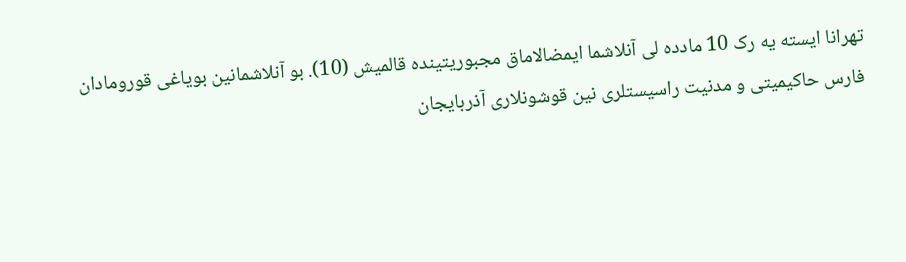تهرانا ایسته یه رک 10 مادده لی آنلاشما ایمضالاماق مجبوریتینده قالمیش (10). بو آنلاشمانین بویاغی قورومادان فارس حاکیمیتی و مدنیت راسیستلری نین قوشونلاری آذربایجان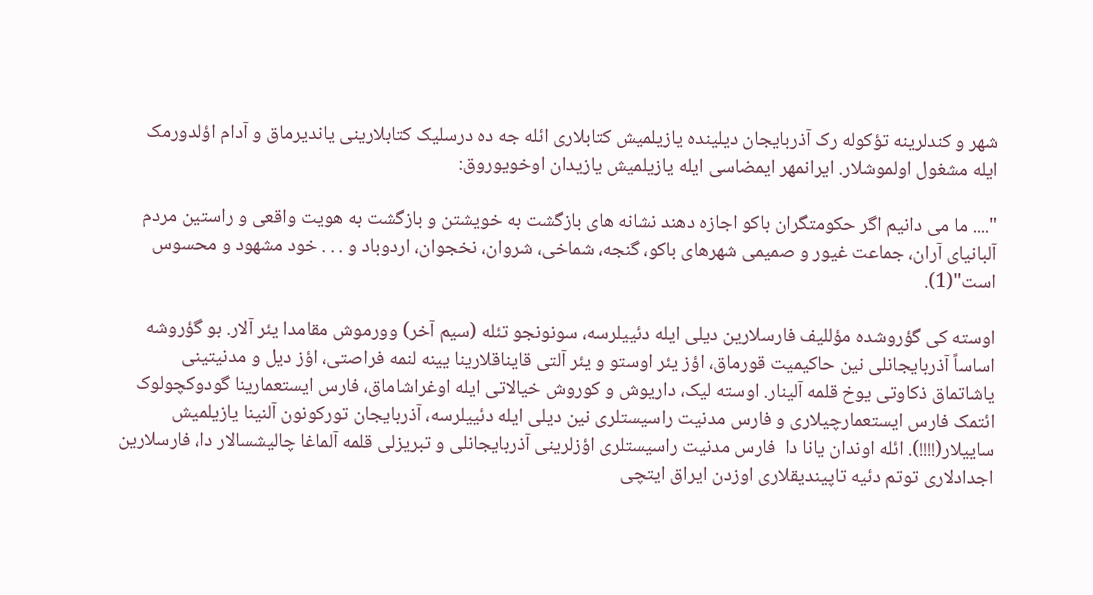شهر و کندلرینه تؤکوله رک آذربایجان دیلینده یازیلمیش کتابلاری ائله جه ده درسلیک کتابلارینی یاندیرماق و آدام اؤلدورمک ایله مشغول اولموشلار. ایرانمهر ایمضاسی ایله یازیلمیش یازیدان اوخویوروق:

".... ما می دانیم اگر حکومتگران باکو اجازه دهند نشانه های بازگشت به خویشتن و بازگشت به هویت واقعی و راستین مردم آلبانیای آران، جماعت غیور و صمیمی شهرهای باکو، گنجه، شماخی، شروان، نخجوان، اردوباد و . . . خود مشهود و محسوس است"(1).

اوسته کی گؤروشده مؤللیف فارسلارین دیلی ایله دئییلرسه، سونونجو تئله (سیم آخر) وورموش مقامدا یئر آلار. بو گؤروشه اساساً آذربایجانلی نین حاکیمیت قورماق، اؤز یئر اوستو و یئر آلتی قایناقلارینا یینه لنمه فراصتی، اؤز دیل و مدنیتینی یاشاتماق ذکاوتی یوخ قلمه آلینار. اوسته لیک، داریوش و کوروش خیالاتی ایله اوغراشاماق، فارس ایستعمارینا گودوکچولوک ائتمک فارس ایستعمارچیلاری و فارس مدنیت راسیستلری نین دیلی ایله دئییلرسه، آذربایجان تورکونون آلنینا یازیلمیش ساییلار(!!!!). ائله اوندان یانا دا  فارس مدنیت راسیستلری اؤزلرینی آذربایجانلی و تبریزلی قلمه آلماغا چالیشسالار دا، فارسلارین اجدادلاری توتم دئیه تاپیندیقلاری اوزدن ایراق ایتچی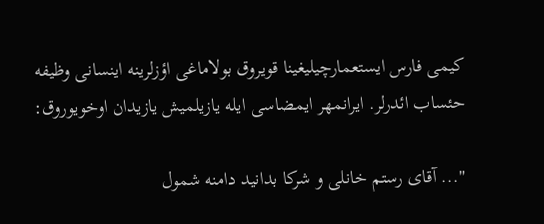کیمی فارس ایستعمارچیلیغینا قویروق بولاماغی اؤزلرینه اینسانی وظیفه حئساب ائدرلر. ایرانمهر ایمضاسی ایله یازیلمیش یازیدان اوخویوروق:

"... آقای رستم خانلی و شرکا بدانید دامنه شمول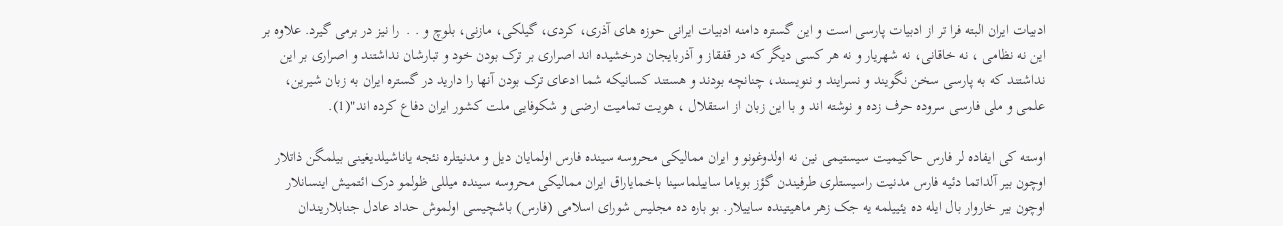ادبیات ایران البته فرا تر از ادبیات پارسی است و این گستره دامنه ادبیات ایرانی حوزه های آذری، کردی، گیلکی، مازنی، بلوچ و . .  را نیز در برمی گیرد. علاوه بر این نه نظامی ، نه خاقانی، نه شهریار و نه هر کسی دیگر که در قفقاز و آذربایجان درخشیده اند اصراری بر ترک بودن خود و تبارشان نداشتند و اصراری بر این نداشتند که به پارسی سخن نگویند و نسرایند و ننویسند، چنانچه بودند و هستند کسانیکه شما ادعای ترک بودن آنها را دارید در گستره ایران به زبان شیرین، علمی و ملی فارسی سروده حرف زده و نوشته اند و با این زبان از استقلال ، هویت تمامیت ارضی و شکوفایی ملت کشور ایران دفاع کرده اند"(1).

اوسته کی ایفاده لر فارس حاکیمیت سیستیمی نین نه اولدوغونو و ایران ممالیکی محروسه سینده فارس اولمایان دیل و مدنیتلره نئجه یاناشیلدیغینی بیلمگن ذاتلار اوچون بیر آلداتما دئیه فارس مدنیت راسیستلری طرفیندن گؤز بویاما ساییلماسینا باخمایاراق ایران ممالیکی محروسه سینده میللی ظولمو درک ائتمیش اینسانلار اوچون بیر خاروار بال ایله ده یئییلمه یه جک زهر ماهیتینده ساییلار. بو باره ده مجلیس شورای اسلامی (فارس) باشچیسی اولموش حداد عادل جنابلاریندان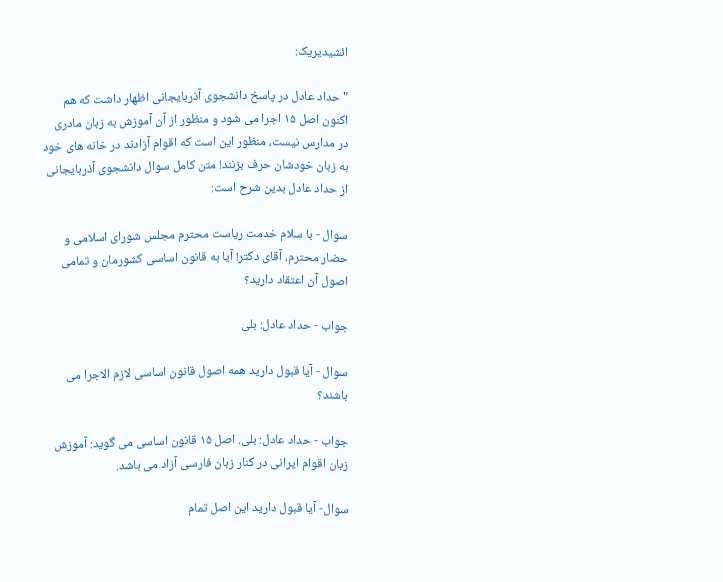ائشیدیریک:

" حداد عادل در پاسخ دانشجوی آذربایجانی اظهار داشت که هم اکنون اصل ۱۵ اجرا می شود و منظور از آن آموزش به زبان مادری در مدارس نیست، منظور این است که اقوام آزادند در خانه های خود به زبان خودشان حرف بزنند! متن کامل سوال دانشجوی آذربایجانی از حداد عادل بدین شرح است:

سوال - با سلام خدمت ریاست محترم مجلس شورای اسلامی و حضار محترم، آقای دکتر! آیا به قانون اساسی کشورمان و تمامی اصول آن اعتقاد دارید؟

جواب - حداد عادل: بلی

سوال - آیا قبول دارید همه اصول قانون اساسی لازم الاجرا می باشند؟

جواب - حداد عادل: بلی. اصل ۱۵ قانون اساسی می گوید: آموزش زبان اقوام ایرانی در کنار زبان فارسی آزاد می باشد.

سوال- آیا قبول دارید این اصل تمام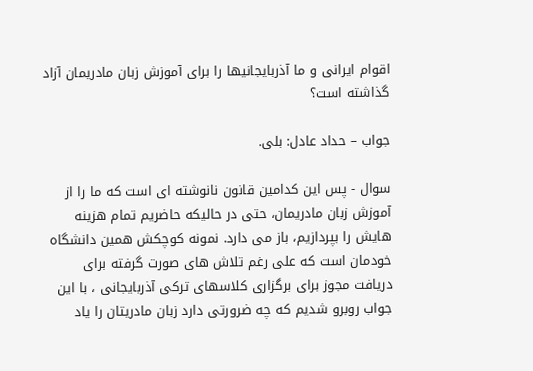اقوام ایرانی و ما آذربایجانیها را برای آموزش زبان مادریمان آزاد گذاشته است؟

جواب – حداد عادل: بلی.

سوال - پس این کدامین قانون نانوشته ای است که ما را از آموزش زبان مادریمان، حتی در حالیکه حاضریم تمام هزینه هایش را بپردازیم، باز می دارد. نمونه کوچکش همین دانشگاه خودمان است که علی رغم تلاش های صورت گرفته برای دریافت مجوز برای برگزاری کلاسهای ترکی آذربایجانی ، با این جواب روبرو شدیم که چه ضرورتی دارد زبان مادریتان را یاد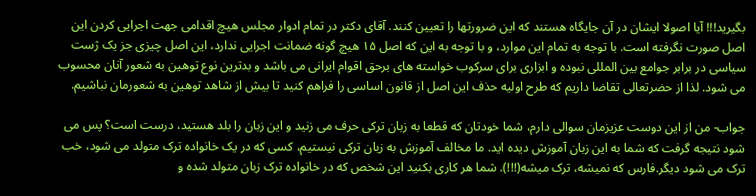بگیرید!!! آیا اصولا ایشان در آن جایگاه هستند که این ضرورتها را تعیین کنند. آقای دکتر در تمام ادوار مجلس هیچ اقدامی جهت اجرایی کردن این اصل صورت نگرفته است. با توجه به تمام این موارد، و با توجه به این که اصل ۱۵ هیچ گونه ضمانت اجرایی ندارد، این اصل چیزی جز یک ژست سیاسی در برابر جوامع بین المللی نبوده و ابزاری برای سرکوب خواسته های برحق اقوام ایرانی می باشد و بدترین نوع توهین به شعور آنان محسوب می شود. لذا از حضرتعالی تقاضا داریم که طرح اولیه حذف این اصل از قانون اساسی را فراهم کنید تا بیش از شاهد توهین به شعورمان نباشیم.

جواب- من از این دوست عزیزمان سوالی دارم، شما خودتان که قطعا به زبان ترکی حرف می زنید و این زبان را بلد هستید، درست است؟ پس می شود نتیجه گرفت که شما به این زبان آموزش دیده اید. ما مخالف آموزش به زبان ترکی نیستیم، کسی که در یک خانواده ترک متولد می شود، خب ترک می شود دیگر.فارس که نمیشه، ترک میشه(!!!). شما هر کاری بکنید این شخص که در خانواده ترک زبان متولد شده و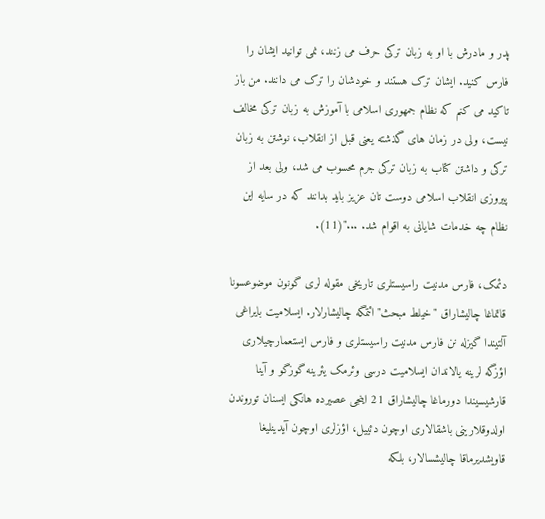پدر و مادرش با او به زبان ترکی حرف می زنند، نمی توانید ایشان را فارس کنید. ایشان ترک هستند و خودشان را ترک می دانند. من باز تاکید می کنم که نظام جمهوری اسلامی با آموزش به زبان ترکی مخالف نیست، ولی در زمان های گذشته یعنی قبل از انقلاب، نوشتن به زبان ترکی و داشتن کتاب به زبان ترکی جرم محسوب می شد، ولی بعد از پیروزی انقلاب اسلامی دوست تان عزیز باید بدانند که در سایه این نظام چه خدمات شایانی به اقوام شد. ..."(11).

دئمک، فارس مدنیت راسیستلری تاریخی مقوله لری گونون موضوعسونا قاتماغا چالیشاراق "خیلط مبحث" ائتمگه چالیشارلار. ایسلامیت بایراغی آلتیندا گیزله نن فارس مدنیت راسیستلری و فارس ایستعمارچیلاری اؤزگه لرینه یالاندان ایسلامیت درسی وئرمک یئرینه گوزگو و آینا قارشیسیندا دورماغا چالیشاراق 21 اینجی عصیرده هانکی ایسنان توروندن اولدوقلارینی باشقالاری اوچون دئییل، اؤزلری اوچون آیدینلیغا قاویشدیرماقا چالیشسالار، بلکه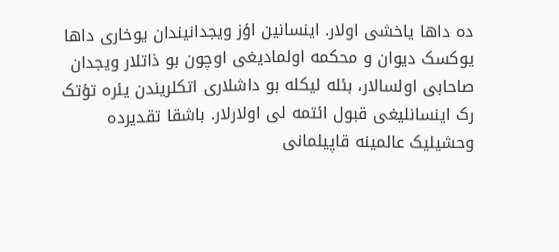ده داها یاخشی اولار. اینسانین اؤز ویجدانیندان یوخاری داها یوکسک دیوان و محکمه اولمادیغی اوچون بو ذاتلار ویجدان صاحابی اولسالار، بئله لیکله بو داشلاری اتکلریندن یئره تؤتک رک اینسانلیغی قبول ائتمه لی اولارلار. باشقا تقدیرده وحشیلیک عالمینه قاپیلمانی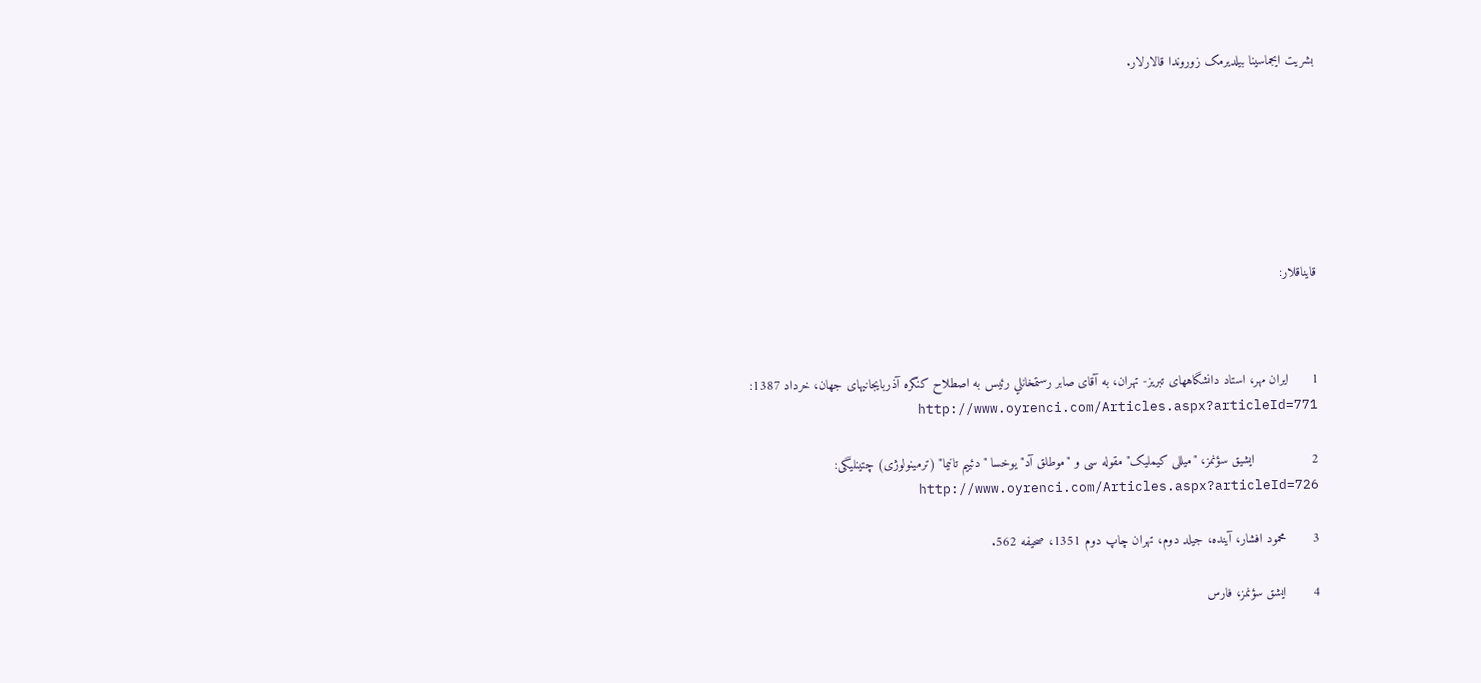بشریت ایجماسینا بیلدیرمک زوروندا قالارلار.







قایناقلار:



1      ایران مهر، استاد دانشگاههای تبریز- تهران، به آقای صابر رستمخانلي رئيس به اصطلاح کنگره آذربایجانیهای جهان، خرداد 1387: http://www.oyrenci.com/Articles.aspx?articleId=771

2               ایشیق سؤنمز، "میللی کیملیک" مقوله سی و "موطلق آد" یوخسا "دئییم تانیما" (ترمینولوژی) چتینلیگی: http://www.oyrenci.com/Articles.aspx?articleId=726

3       محمود افشار، آینده، جیلد دوم، تهران چاپ دوم 1351، صحیفه 562.

4       ایشق سؤنمز، فارس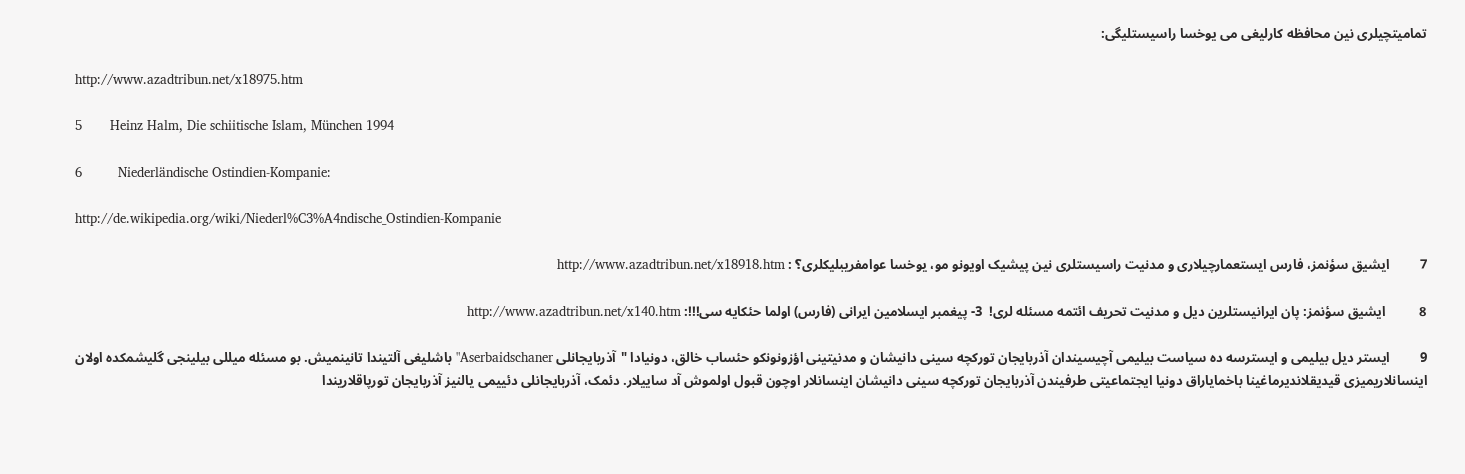تمامیتچیلری نین محافظه کارلیغی می یوخسا راسیستلیگی:

http://www.azadtribun.net/x18975.htm

5       Heinz Halm, Die schiitische Islam, München 1994

6         Niederländische Ostindien-Kompanie:

http://de.wikipedia.org/wiki/Niederl%C3%A4ndische_Ostindien-Kompanie

7         ایشیق سؤنمز، فارس ایستعمارچیلاری و مدنیت راسیستلری نین پیشیک اویونو مو، یوخسا عوامفریبلیکلری؟ : http://www.azadtribun.net/x18918.htm

8          ایشیق سؤنمز: پان ایرانیستلرین دیل و مدنیت تحریف ائتمه مسئله لری!  3- پیغمبر ایسلامین ایرانی (فارس) اولما حئکایه سی!!!: http://www.azadtribun.net/x140.htm

9         ایستر دیل بیلیمی و ایسترسه ده سیاست بیلیمی آچیسیندان آذربایجان تورکچه سینی دانیشان و مدنیتینی اؤزونونکو حئساب خالق، دونیادا "آذربایجانلی Aserbaidschaner" باشلیغی آلتیندا تانینمیش. بو مسئله میللی بیلینجی گلیشمکده اولان اینسانلاریمیزی قیدیقلاندیرماغینا باخمایاراق دونیا ایجتماعیتی طرفیندن آذربایجان تورکچه سینی دانیشان اینسانلار اوچون قبول اولموش آد ساییلار. دئمک، آذربایجانلی دئییمی یالنیز آذربایجان تورپاقلاریندا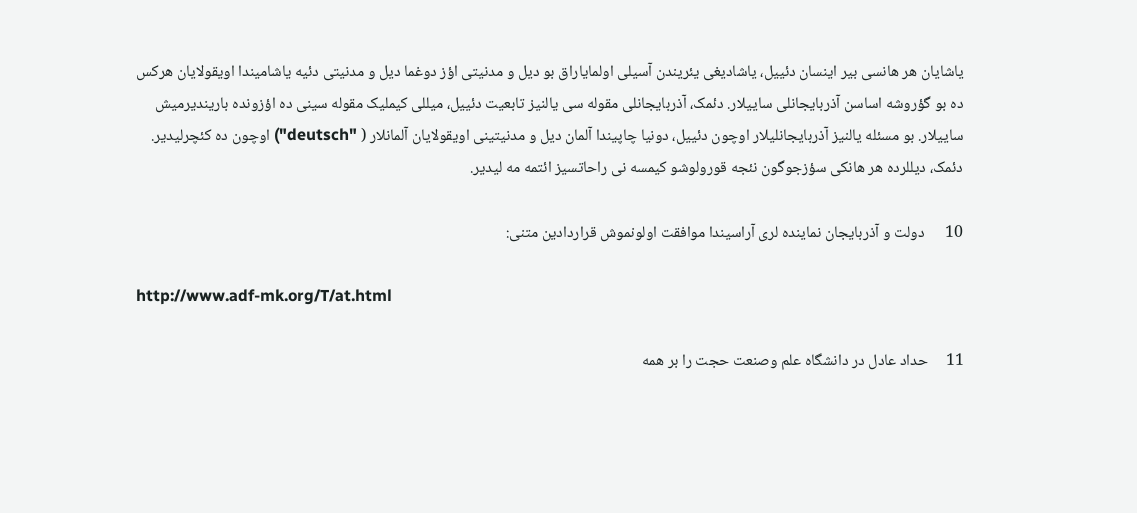یاشایان هر هانسی بیر اینسان دئییل، یاشادیغی یئریندن آسیلی اولمایاراق بو دیل و مدنیتی اؤز دوغما دیل و مدنیتی دئیه یاشامیندا اویقولایان هرکس ده بو گؤروشه اساسن آذربایجانلی ساییلار. دئمک، آذربایجانلی مقوله سی یالنیز تابعیت دئییل، میللی کیملیک مقوله سینی ده اؤزونده باریندیرمیش ساییلار. بو مسئله یالنیز آذربایجانلیلار اوچون دئییل، دونیا چاپیندا آلمان دیل و مدنیتینی اویقولایان آلمانلار ( "deutsch") اوچون ده کئچرلیدیر. دئمک، دیللرده هر هانکی سؤزجوگون نئجه قورولوشو کیمسه نی راحاتسیز ائتمه مه لیدیر.

10      دولت و آذربايجان نماينده لری آراسيندا موافقت اولونموش قراردادين متنی:

http://www.adf-mk.org/T/at.html

11     حداد عادل در دانشگاه علم وصنعت حجت را بر همه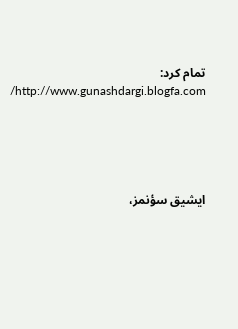تمام کرد: http://www.gunashdargi.blogfa.com/





ایشیق سؤنمز،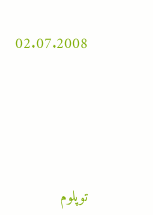02.07.2008





توپلوم